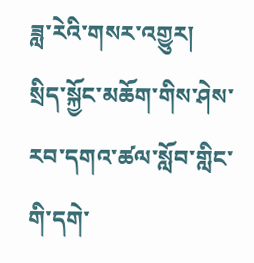ཟླ་རེའི་གསར་འགྱུར།
སྲིད་སྐྱོང་མཆོག་གིས་ཤེས་རབ་དགའ་ཚལ་སློབ་གླིང་གི་དགེ་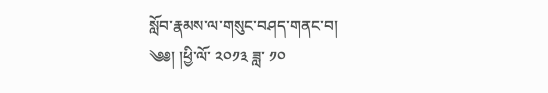སློབ་རྣམས་ལ་གསུང་བཤད་གནང་བ།
༄༅། །ཕྱི་ལོ་ ༢༠༡༣ ཟླ་ ༡༠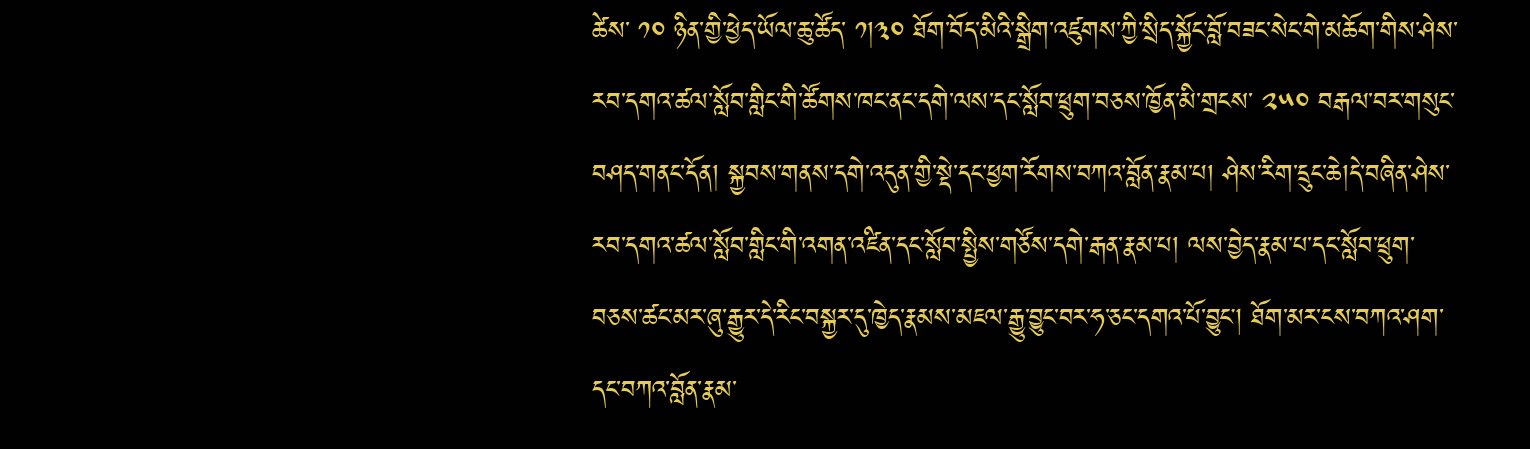ཚེས་ ༡༠ ཉིན་གྱི་ཕྱེད་ཡོལ་ཆུ་ཚོད་ ༡།༣༠ ཐོག་བོད་མིའི་སྒྲིག་འཛུགས་ཀྱི་སྲིད་སྐྱོང་བློ་བཟང་སེང་གེ་མཆོག་གིས་ཤེས་རབ་དགའ་ཚལ་སློབ་གླིང་གི་ཚོགས་ཁང་ནང་དགེ་ལས་དང་སློབ་ཕྲུག་བཅས་ཁྱོན་མི་གྲངས་ ༢༥༠ བརྒལ་བར་གསུང་བཤད་གནང་དོན། སྐྱབས་གནས་དགེ་འདུན་གྱི་སྡེ་དང་ཕྱག་རོགས་བཀའ་བློན་རྣམ་པ། ཤེས་རིག་དྲུང་ཆེ།དེ་བཞིན་ཤེས་རབ་དགའ་ཚལ་སློབ་གླིང་གི་འགན་འཛིན་དང་སློབ་སྤྱིས་གཙོས་དགེ་རྒན་རྣམ་པ། ལས་བྱེད་རྣམ་པ་དང་སློབ་ཕྲུག་བཅས་ཚང་མར་ཞུ་རྒྱུར་དེ་རིང་བསྐྱར་དུ་ཁྱེད་རྣམས་མཇལ་རྒྱུ་བྱུང་བར་ཧ་ཅང་དགའ་པོ་བྱུང། ཐོག་མར་ངས་བཀའ་ཤག་དང་བཀའ་བློན་རྣམ་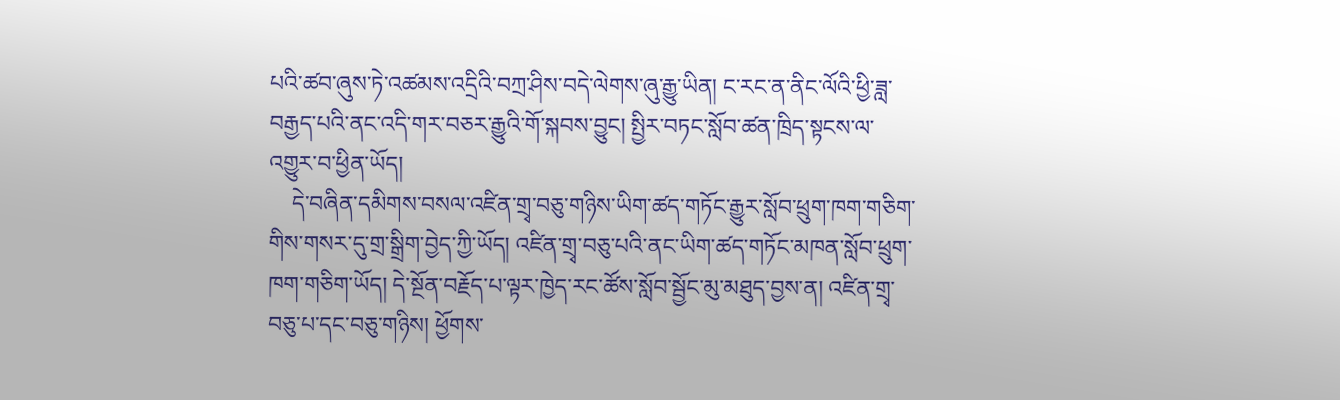པའི་ཚབ་ཞུས་ཏེ་འཚམས་འདྲིའི་བཀྲ་ཤིས་བདེ་ལེགས་ཞུ་རྒྱུ་ཡིན། ང་རང་ན་ནིང་ལོའི་ཕྱི་ཟླ་བརྒྱད་པའི་ནང་འདི་གར་བཅར་རྒྱུའི་གོ་སྐབས་བྱུང། སྤྱིར་བཏང་སློབ་ཚན་ཁྲིད་སྟངས་ལ་འགྱུར་བ་ཕྱིན་ཡོད།
    དེ་བཞིན་དམིགས་བསལ་འཛིན་གྲྭ་བཅུ་གཉིས་ཡིག་ཚད་གཏོང་རྒྱུར་སློབ་ཕྲུག་ཁག་གཅིག་གིས་གསར་དུ་གྲ་སྒྲིག་བྱེད་ཀྱི་ཡོད། འཛིན་གྲྭ་བཅུ་པའི་ནང་ཡིག་ཚད་གཏོང་མཁན་སློབ་ཕྲུག་ཁག་གཅིག་ཡོད། དེ་སྔོན་བརྗོད་པ་ལྟར་ཁྱེད་རང་ཚོས་སློབ་སྦྱོང་མུ་མཐུད་བྱས་ན། འཛིན་གྲྭ་བཅུ་པ་དང་བཅུ་གཉིས། ཕྱོགས་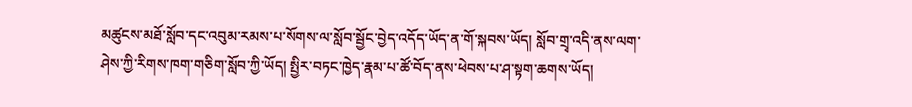མཚུངས་མཐོ་སློབ་དང་འབུམ་རམས་པ་སོགས་ལ་སློབ་སྦྱོང་བྱེད་འདོད་ཡོད་ན་གོ་སྐབས་ཡོད། སློབ་གྲྭ་འདི་ནས་ལག་ཤེས་ཀྱི་རིགས་ཁག་གཅིག་སློབ་ཀྱི་ཡོད། སྤྱིར་བཏང་ཁྱེད་རྣམ་པ་ཚོ་བོད་ནས་ཕེབས་པ་ཤ་སྟག་ཆགས་ཡོད།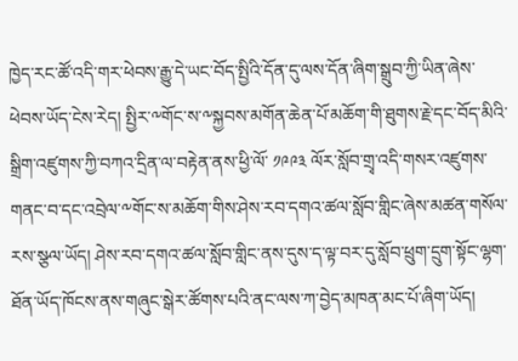ཁྱེད་རང་ཚོ་འདི་གར་ཕེབས་རྒྱུ་དེ་ཡང་བོད་སྤྱིའི་དོན་དུ་ལས་དོན་ཞིག་སྒྲུབ་ཀྱི་ཡིན་ཞེས་ཕེབས་ཡོད་ངེས་རེད། སྤྱིར་༸གོང་ས་༸སྐྱབས་མགོན་ཆེན་པོ་མཆོག་གི་ཐུགས་རྗེ་དང་བོད་མིའི་སྒྲིག་འཛུགས་ཀྱི་བཀའ་དྲིན་ལ་བརྟེན་ནས་ཕྱི་ལོ་ ༡༩༩༣ ལོར་སློབ་གྲྭ་འདི་གསར་འཛུགས་གནང་བ་དང་འབྲེལ་༸གོང་ས་མཆོག་གིས་ཤེས་རབ་དགའ་ཚལ་སློབ་གླིང་ཞེས་མཚན་གསོལ་རས་སྩལ་ཡོད། ཤེས་རབ་དགའ་ཚལ་སློབ་གླིང་ནས་དུས་ད་ལྟ་བར་དུ་སློབ་ཕྲུག་དྲུག་སྟོང་ལྷག་ཐོན་ཡོད་ཁོངས་ནས་གཞུང་སྒེར་ཚོགས་པའི་ནང་ལས་ཀ་བྱེད་མཁན་མང་པོ་ཞིག་ཡོད།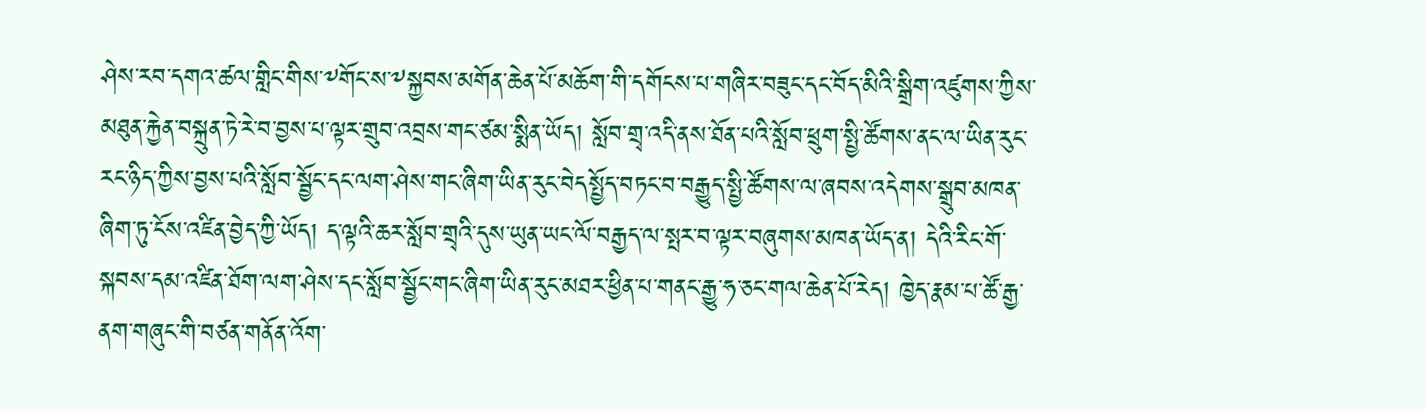ཤེས་རབ་དགའ་ཚལ་གླིང་གིས་༸གོང་ས་༸སྐྱབས་མགོན་ཆེན་པོ་མཆོག་གི་དགོངས་པ་གཞིར་བཟུང་དང་བོད་མིའི་སྒྲིག་འཛུགས་ཀྱིས་མཐུན་རྐྱེན་བསྐྲུན་ཏེ་རེ་བ་བྱས་པ་ལྟར་གྲུབ་འབྲས་གང་ཙམ་སྨིན་ཡོད། སློབ་གྲྭ་འདི་ནས་ཐོན་པའི་སློབ་ཕྲུག་སྤྱི་ཚོགས་ནང་ལ་ཡིན་རུང་རང་ཉིད་ཀྱིས་བྱས་པའི་སློབ་སྦྱོང་དང་ལག་ཤེས་གང་ཞིག་ཡིན་རུང་བེདསྤྱོད་བཏང་བ་བརྒྱུད་སྤྱི་ཚོགས་ལ་ཞབས་འདེགས་སྒྲུབ་མཁན་ཞིག་ཏུ་ངོས་འཛིན་བྱེད་ཀྱི་ཡོད། ད་ལྟའི་ཆར་སློབ་གྲྭའི་དུས་ཡུན་ཡང་ལོ་བརྒྱད་ལ་སྤར་བ་ལྟར་བཞུགས་མཁན་ཡོད་ན། དེའི་རིང་གོ་སྐབས་དམ་འཛིན་ཐོག་ལག་ཤེས་དང་སློབ་སྦྱོང་གང་ཞིག་ཡིན་རུང་མཐར་ཕྱིན་པ་གནང་རྒྱུ་ཧ་ཅང་གལ་ཆེན་པོ་རེད། ཁྱེད་རྣམ་པ་ཚོ་རྒྱ་ནག་གཞུང་གི་བཙན་གནོན་འོག་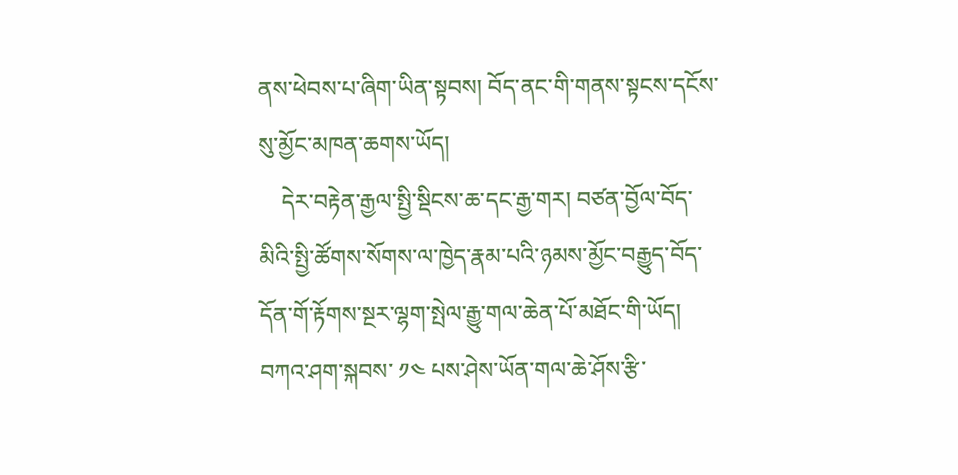ནས་ཕེབས་པ་ཞིག་ཡིན་སྟབས། བོད་ནང་གི་གནས་སྟངས་དངོས་སུ་མྱོང་མཁན་ཆགས་ཡོད།
    དེར་བརྟེན་རྒྱལ་སྤྱི་སྡིངས་ཆ་དང་རྒྱ་གར། བཙན་བྱོལ་བོད་མིའི་སྤྱི་ཚོགས་སོགས་ལ་ཁྱེད་རྣམ་པའི་ཉམས་མྱོང་བརྒྱུད་བོད་དོན་གོ་རྟོགས་སྔར་ལྷག་སྤེལ་རྒྱུ་གལ་ཆེན་པོ་མཐོང་གི་ཡོད། བཀའ་ཤག་སྐབས་ ༡༤ པས་ཤེས་ཡོན་གལ་ཆེ་ཤོས་རྩི་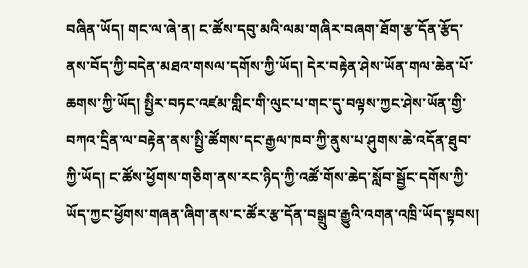བཞིན་ཡོད། གང་ལ་ཞེ་ན། ང་ཚོས་དབུ་མའི་ལམ་གཞིར་བཞག་ཐོག་རྩ་དོན་རྩོད་ནས་བོད་ཀྱི་བདེན་མཐའ་གསལ་དགོས་ཀྱི་ཡོད། དེར་བརྟེན་ཤེས་ཡོན་གལ་ཆེན་པོ་ཆགས་ཀྱི་ཡོད། སྤྱིར་བཏང་འཛམ་གླིང་གི་ལུང་པ་གང་དུ་བལྟས་ཀྱང་ཤེས་ཡོན་གྱི་བཀའ་དྲིན་ལ་བརྟེན་ནས་སྤྱི་ཚོགས་དང་རྒྱལ་ཁབ་ཀྱི་ནུས་པ་ཤུགས་ཆེ་འདོན་ཐུབ་ཀྱི་ཡོད། ང་ཚོས་ཕྱོགས་གཅིག་ནས་རང་ཉིད་ཀྱི་འཚོ་གོས་ཆེད་སློབ་སྦྱོང་དགོས་ཀྱི་ཡོད་ཀྱང་ཕྱོགས་གཞན་ཞིག་ནས་ང་ཚོར་རྩ་དོན་བསྒྲུབ་རྒྱུའི་འགན་འཁྲི་ཡོད་སྟབས།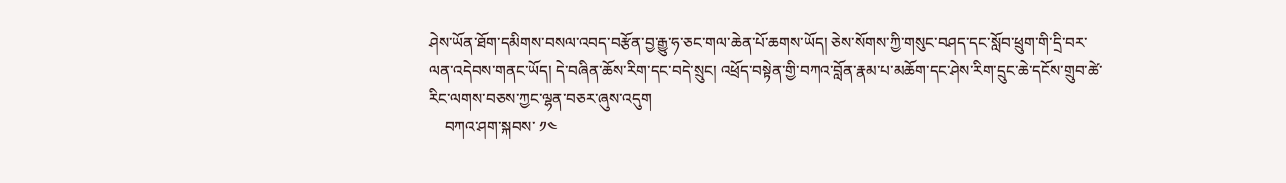ཤེས་ཡོན་ཐོག་དམིགས་བསལ་འབད་བརྩོན་བྱ་རྒྱུ་ཧ་ཅང་གལ་ཆེན་པོ་ཆགས་ཡོད། ཅེས་སོགས་ཀྱི་གསུང་བཤད་དང་སློབ་ཕྲུག་གི་དྲི་བར་ལན་འདེབས་གནང་ཡོད། དེ་བཞིན་ཆོས་རིག་དང་བདེ་སྲུང། འཕྲོད་བསྟེན་གྱི་བཀའ་བློན་རྣམ་པ་མཆོག་དང་ཤེས་རིག་དྲུང་ཆེ་དངོས་གྲུབ་ཚེ་རིང་ལགས་བཅས་ཀྱང་ལྷན་བཅར་ཞུས་འདུག
    བཀའ་ཤག་སྐབས་ ༡༤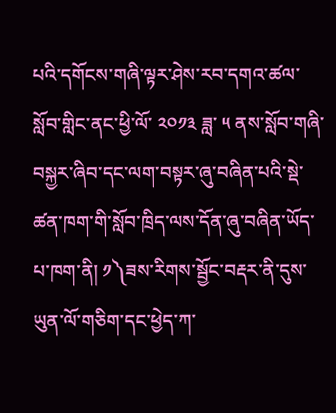པའི་དགོངས་གཞི་ལྟར་ཤེས་རབ་དགའ་ཚལ་སློབ་གླིང་ནང་ཕྱི་ལོ་ ༢༠༡༣ ཟླ་ ༥ ནས་སློབ་གཞི་བསྐྱར་ཞིབ་དང་ལག་བསྟར་ཞུ་བཞིན་པའི་སྡེ་ཚན་ཁག་གི་སློབ་ཁྲིད་ལས་དོན་ཞུ་བཞིན་ཡོད་པ་ཁག་ནི། ༡༽ཟས་རིགས་སྦྱོང་བརྡར་ནི་དུས་ཡུན་ལོ་གཅིག་དང་ཕྱེད་ཀ་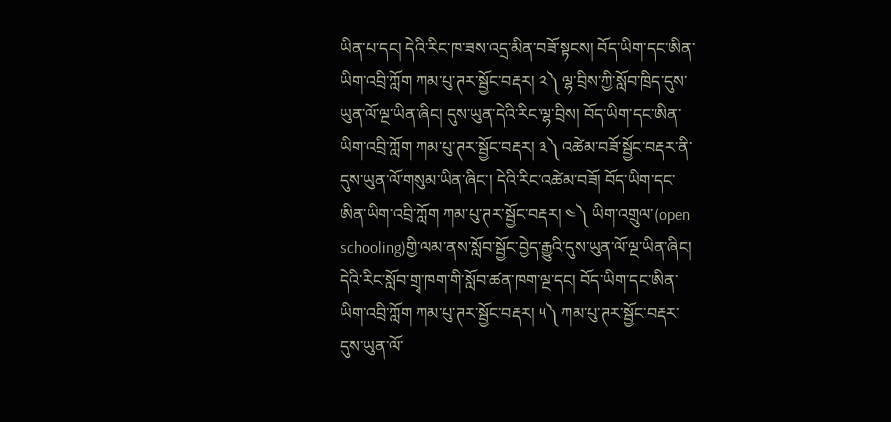ཡིན་པ་དང། དེའི་རིང་ཁ་ཟས་འདྲ་མིན་བཟོ་སྟངས། བོད་ཡིག་དང་ཨིན་ཡིག་འབྲི་ཀློག ཀམ་པུ་ཊར་སྦྱོང་བརྡར། ༢༽ ལྷ་བྲིས་ཀྱི་སློབ་ཁྲིད་དུས་ཡུན་ལོ་ལྔ་ཡིན་ཞིང། དུས་ཡུན་དེའི་རིང་ལྷ་བྲིས། བོད་ཡིག་དང་ཨིན་ཡིག་འབྲི་ཀློག ཀམ་པུ་ཊར་སྦྱོང་བརྡར། ༣༽ འཚེམ་བཟོ་སྦྱོང་བརྡར་ནི་དུས་ཡུན་ལོ་གསུམ་ཡིན་ཞིང་། དེའི་རིང་འཚེམ་བཟོ། བོད་ཡིག་དང་ཨིན་ཡིག་འབྲི་ཀློག ཀམ་པུ་ཊར་སྦྱོང་བརྡར། ༤༽ ཡིག་འགྲུལ་(open schooling)གྱི་ལམ་ནས་སློབ་སྦྱོང་བྱེད་རྒྱུའི་དུས་ཡུན་ལོ་ལྔ་ཡིན་ཞིང། དེའི་རིང་སློབ་གྲྭ་ཁག་གི་སློབ་ཚན་ཁག་ལྔ་དང། བོད་ཡིག་དང་ཨིན་ཡིག་འབྲི་ཀློག ཀམ་པུ་ཊར་སྦྱོང་བརྡར། ༥༽ ཀམ་པུ་ཊར་སྦྱོང་བརྡར་དུས་ཡུན་ལོ་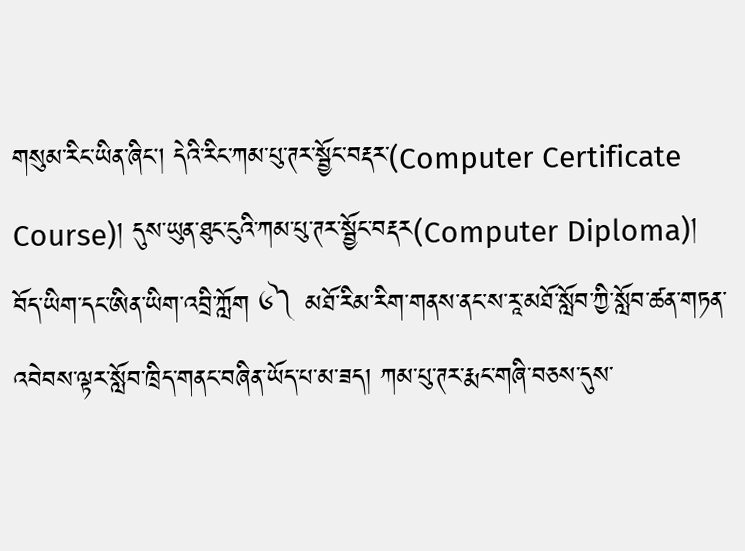གསུམ་རིང་ཡིན་ཞིང། དེའི་རིང་ཀམ་པུ་ཊར་སྦྱོང་བརྡར་(Computer Certificate Course)། དུས་ཡུན་ཐུང་ངུའི་ཀམ་པུ་ཊར་སྦྱོང་བརྡར(Computer Diploma)། བོད་ཡིག་དང་ཨིན་ཡིག་འབྲི་ཀློག ༦༽ མཐོ་རིམ་རིག་གནས་ནང་ས་རཱ་མཐོ་སློབ་ཀྱི་སློབ་ཚན་གཏན་འབེབས་ལྟར་སློབ་ཁྲིད་གནང་བཞིན་ཡོད་པ་མ་ཟད། ཀམ་པུ་ཊར་རྨང་གཞི་བཅས་དུས་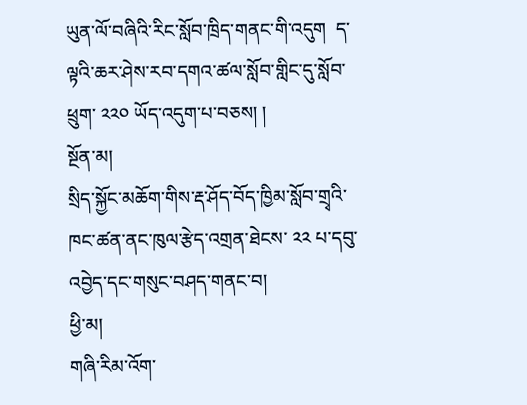ཡུན་ལོ་བཞིའི་རིང་སློབ་ཁྲིད་གནང་གི་འདུག  ད་ལྟའི་ཆར་ཤེས་རབ་དགའ་ཚལ་སློབ་གླིང་དུ་སློབ་ཕྲུག་ ༢༢༠ ཡོད་འདུག་པ་བཅས། །
སྔོན་མ།
སྲིད་སྐྱོང་མཆོག་གིས་རྡ་ཤོད་བོད་ཁྱིམ་སློབ་གྲྭའི་ཁང་ཚན་ནང་ཁུལ་རྩེད་འགྲན་ཐེངས་ ༢༢ པ་དབུ་འབྱེད་དང་གསུང་བཤད་གནང་བ།
ཕྱི་མ།
གཞི་རིམ་འོག་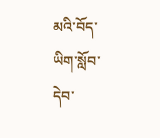མའི་བོད་ཡིག་སློབ་དེབ་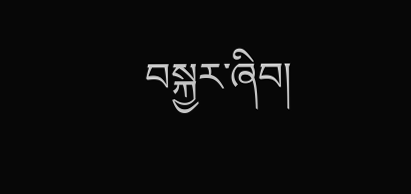བསྐྱར་ཞིབ།